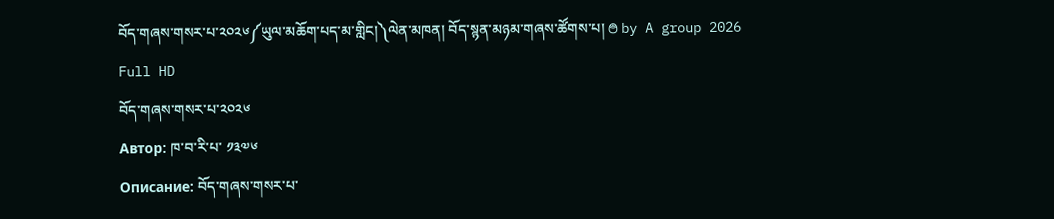བོད་གཞས་གསར་པ་༢༠༢༦༼ཡུལ་མཆོག་པད་མ་གླིང།༽ལེན་མཁན། བོད་སྙན་མཉམ་གཞས་ཚོགས་པ། ࿉ by A group 2026 Full HD
བོད་གཞས་གསར་པ་༢༠༢༦
Автор: ཁ་བ་རི་པ་ ༡༣༧༦
Описание: བོད་གཞས་གསར་པ་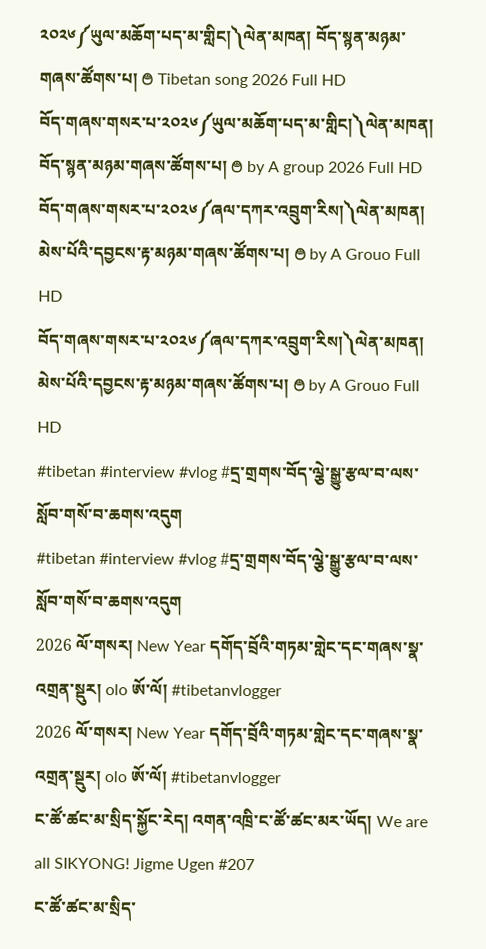༢༠༢༦༼ཡུལ་མཆོག་པད་མ་གླིང།༽ལེན་མཁན། བོད་སྙན་མཉམ་གཞས་ཚོགས་པ། ࿉ Tibetan song 2026 Full HD
བོད་གཞས་གསར་པ་༢༠༢༦༼ཡུལ་མཆོག་པད་མ་གླིང།༽ལེན་མཁན། བོད་སྙན་མཉམ་གཞས་ཚོགས་པ། ࿉ by A group 2026 Full HD
བོད་གཞས་གསར་པ་༢༠༢༦༼ཞལ་དཀར་འབྲུག་རིས།༽ལེན་མཁན། མེས་པོའི་དབྱངས་རྟ་མཉམ་གཞས་ཚོགས་པ། ࿉ by A Grouo Full HD
བོད་གཞས་གསར་པ་༢༠༢༦༼ཞལ་དཀར་འབྲུག་རིས།༽ལེན་མཁན། མེས་པོའི་དབྱངས་རྟ་མཉམ་གཞས་ཚོགས་པ། ࿉ by A Grouo Full HD
#tibetan #interview #vlog #དྲ་གྲགས་བོད་ལྕེ་སྒྱུ་རྩལ་བ་ལས་སློབ་གསོ་བ་ཆགས་འདུག
#tibetan #interview #vlog #དྲ་གྲགས་བོད་ལྕེ་སྒྱུ་རྩལ་བ་ལས་སློབ་གསོ་བ་ཆགས་འདུག
2026 ལོ་གསར། New Year དགོད་བྲོའི་གཏམ་གླེང་དང་གཞས་སྣ་འགྲན་སྡུར། olo ཨོ་ལོ། #tibetanvlogger
2026 ལོ་གསར། New Year དགོད་བྲོའི་གཏམ་གླེང་དང་གཞས་སྣ་འགྲན་སྡུར། olo ཨོ་ལོ། #tibetanvlogger
ང་ཚོ་ཚང་མ་སྲིད་སྐྱོང་རེད། འགན་འཁྲི་ང་ཚོ་ཚང་མར་ཡོད། We are all SIKYONG! Jigme Ugen #207
ང་ཚོ་ཚང་མ་སྲིད་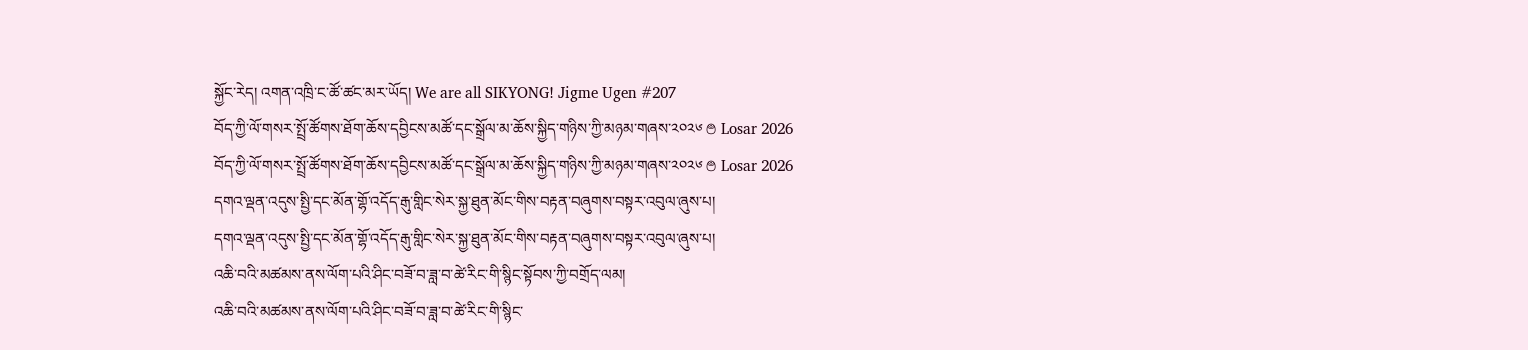སྐྱོང་རེད། འགན་འཁྲི་ང་ཚོ་ཚང་མར་ཡོད། We are all SIKYONG! Jigme Ugen #207
བོད་ཀྱི་ལོ་གསར་སྤྲོ་ཚོགས་ཐོག་ཆོས་དབྱིངས་མཚོ་དང་སྒྲོལ་མ་ཆོས་སྐྱིད་གཉིས་ཀྱི་མཉམ་གཞས་༢༠༢༦ ࿉ Losar 2026
བོད་ཀྱི་ལོ་གསར་སྤྲོ་ཚོགས་ཐོག་ཆོས་དབྱིངས་མཚོ་དང་སྒྲོལ་མ་ཆོས་སྐྱིད་གཉིས་ཀྱི་མཉམ་གཞས་༢༠༢༦ ࿉ Losar 2026
དགའ་ལྡན་འདུས་སྤྱི་དང་མོན་གྷོ་འདོད་རྒུ་གླིང་སེར་སྐྱ་ཐུན་མོང་གིས་བརྟན་བཞུགས་བསྟར་འབུལ་ཞུས་པ།
དགའ་ལྡན་འདུས་སྤྱི་དང་མོན་གྷོ་འདོད་རྒུ་གླིང་སེར་སྐྱ་ཐུན་མོང་གིས་བརྟན་བཞུགས་བསྟར་འབུལ་ཞུས་པ།
འཆི་བའི་མཚམས་ནས་ལོག་པའི་ཤིང་བཟོ་བ་ཟླ་བ་ཚེ་རིང་གི་སྙིང་སྟོབས་ཀྱི་བགྲོད་ལམ།
འཆི་བའི་མཚམས་ནས་ལོག་པའི་ཤིང་བཟོ་བ་ཟླ་བ་ཚེ་རིང་གི་སྙིང་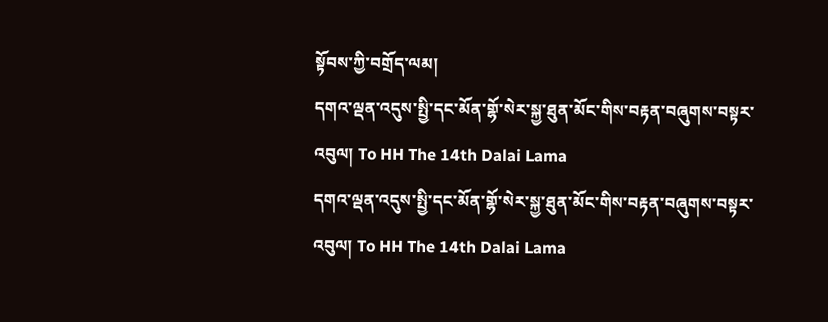སྟོབས་ཀྱི་བགྲོད་ལམ།
དགའ་ལྡན་འདུས་སྤྱི་དང་མོན་གྷོ་སེར་སྐྱ་ཐུན་མོང་གིས་བརྟན་བཞུགས་བསྟར་འབུལ། To HH The 14th Dalai Lama
དགའ་ལྡན་འདུས་སྤྱི་དང་མོན་གྷོ་སེར་སྐྱ་ཐུན་མོང་གིས་བརྟན་བཞུགས་བསྟར་འབུལ། To HH The 14th Dalai Lama